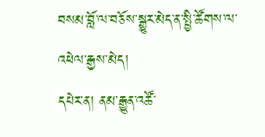བསམ་བློ་ལ་བཅོས་སྒྱུར་མེད་ན་སྤྱི་ཚོགས་ལ་འཕེལ་རྒྱས་མེད།
དཔེར་ན། ནམ་རྒྱུན་འཚོ་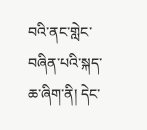བའི་ནང་གླེང་བཞིན་པའི་སྐད་ཆ་ཞིག་ནི། དེང་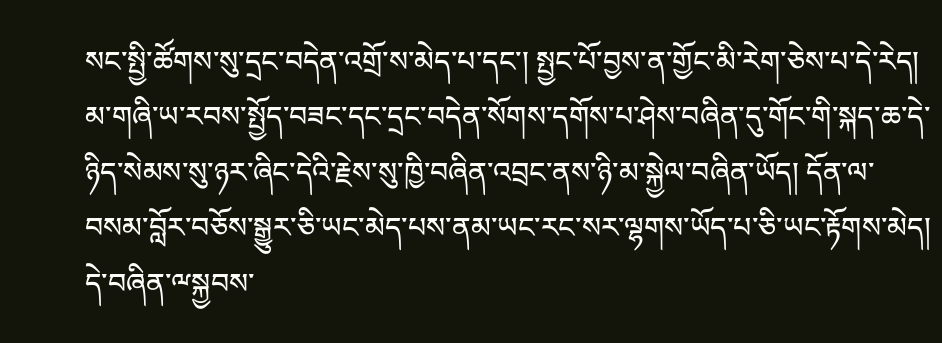སང་སྤྱི་ཚོགས་སུ་དྲང་བདེན་འགྲོ་ས་མེད་པ་དང་། སྤྱང་པོ་བྱས་ན་གྱོང་མི་རེག་ཅེས་པ་དེ་རེད། མ་གཞི་ཡ་རབས་སྤྱོད་བཟང་དང་དྲང་བདེན་སོགས་དགོས་པ་ཤེས་བཞིན་དུ་གོང་གི་སྐད་ཆ་དེ་ཉིད་སེམས་སུ་ཉར་ཞིང་དེའི་རྗེས་སུ་ཁྱི་བཞིན་འབྲང་ནས་ཉི་མ་སྐྱེལ་བཞིན་ཡོད། དོན་ལ་བསམ་བློར་བཅོས་སྒྱུར་ཅི་ཡང་མེད་པས་ནམ་ཡང་རང་སར་ལྷགས་ཡོད་པ་ཅི་ཡང་རྟོགས་མེད། དེ་བཞིན་ྋསྐྱབས་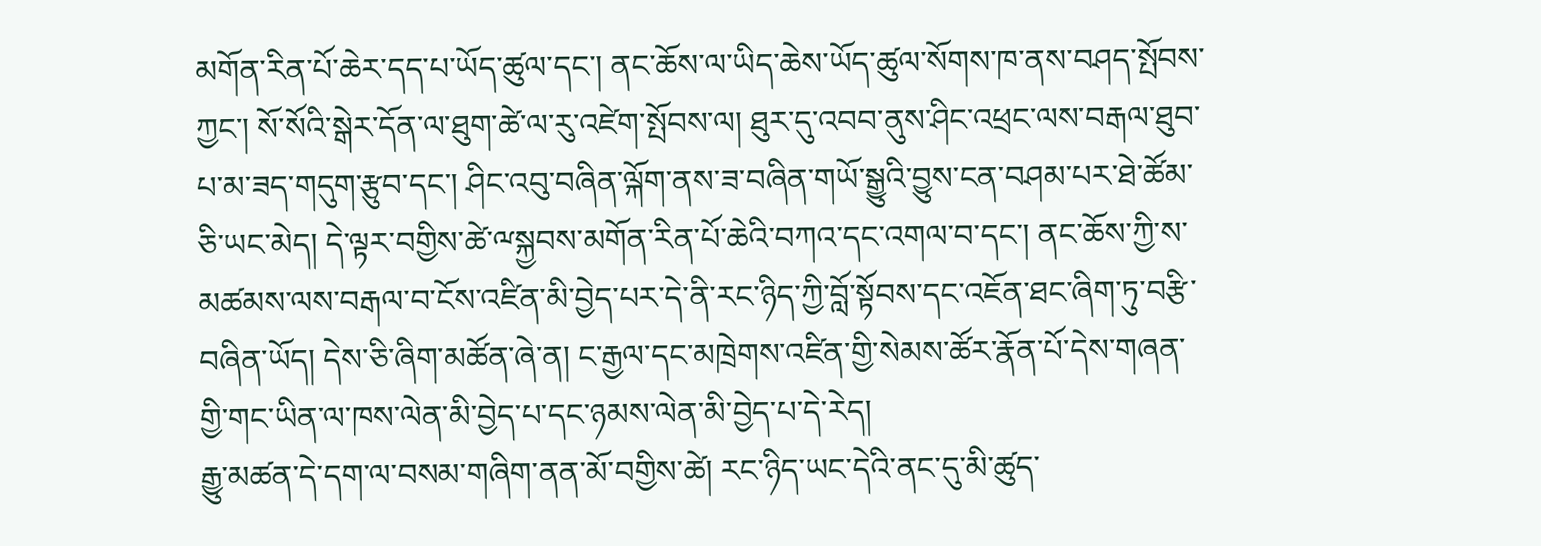མགོན་རིན་པོ་ཆེར་དད་པ་ཡོད་ཚུལ་དང་། ནང་ཆོས་ལ་ཡིད་ཆེས་ཡོད་ཚུལ་སོགས་ཁ་ནས་བཤད་སྤོབས་ཀྱང་། སོ་སོའི་སྒེར་དོན་ལ་ཐུག་ཚེ་ལ་རུ་འཛེག་སྤོབས་ལ། ཐུར་དུ་འབབ་ནུས་ཤིང་འཕྲང་ལས་བརྒལ་ཐུབ་པ་མ་ཟད་གདུག་རྩུབ་དང་། ཤིང་འབུ་བཞིན་ལྐོག་ནས་ཟ་བཞིན་གཡོ་སྒྱུའི་བྱུས་ངན་བཤམ་པར་ཐེ་ཚོམ་ཅི་ཡང་མེད། དེ་ལྟར་བགྱིས་ཚེ་ྋསྐྱབས་མགོན་རིན་པོ་ཆེའི་བཀའ་དང་འགལ་བ་དང་། ནང་ཆོས་ཀྱི་ས་མཚམས་ལས་བརྒལ་བ་ངོས་འཛིན་མི་བྱེད་པར་དེ་ནི་རང་ཉིད་ཀྱི་བློ་སྟོབས་དང་འཇོན་ཐང་ཞིག་ཏུ་བརྩི་བཞིན་ཡོད། དེས་ཅི་ཞིག་མཚོན་ཞེ་ན། ང་རྒྱལ་དང་མཁྲེགས་འཛིན་གྱི་སེམས་ཚོར་རྣོན་པོ་དེས་གཞན་གྱི་གང་ཡིན་ལ་ཁས་ལེན་མི་བྱེད་པ་དང་ཉམས་ལེན་མི་བྱེད་པ་དེ་རེད།
རྒྱུ་མཚན་དེ་དག་ལ་བསམ་གཞིག་ནན་མོ་བགྱིས་ཚེ། རང་ཉིད་ཡང་དེའི་ནང་དུ་མི་ཚུད་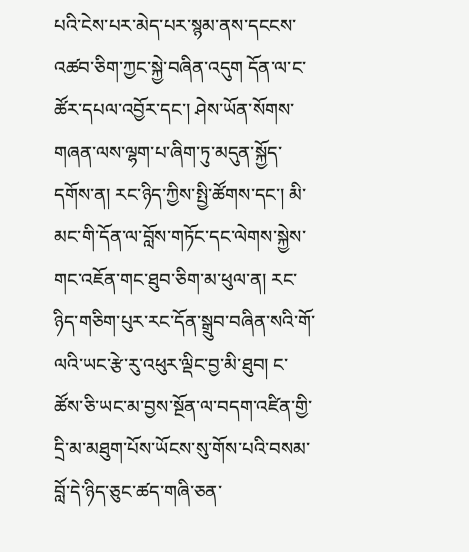པའི་ངེས་པར་མེད་པར་སྙམ་ནས་དངངས་འཚབ་ཅིག་ཀྱང་སྐྱེ་བཞིན་འདུག དོན་ལ་ང་ཚོར་དཔལ་འབྱོར་དང་། ཤེས་ཡོན་སོགས་གཞན་ལས་ལྷག་པ་ཞིག་ཏུ་མདུན་སྐྱོད་དགོས་ན། རང་ཉིད་ཀྱིས་སྤྱི་ཚོགས་དང་། མི་མང་གི་དོན་ལ་བློས་གཏོང་དང་ལེགས་སྐྱེས་གང་འཇོན་གང་ཐུབ་ཅིག་མ་ཕུལ་ན། རང་ཉིད་གཅིག་པུར་རང་དོན་སྒྲུབ་བཞིན་སའི་གོ་ལའི་ཡང་རྩེ་རུ་འཕུར་ལྡིང་བྱ་མི་ཐུབ། ང་ཚོས་ཅི་ཡང་མ་བྱས་སྔོན་ལ་བདག་འཛིན་གྱི་དྲི་མ་མཐུག་པོས་ཡོངས་སུ་གོས་པའི་བསམ་བློ་དེ་ཉིད་ཅུང་ཚད་གཞི་ཅན་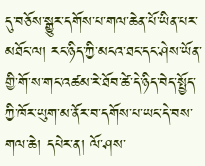དུ་བཅོས་སྒྱུར་དགོས་པ་གལ་ཆེན་པོ་ཡིན་པར་མཐོང་ལ། རང་ཉིད་ཀྱི་མངའ་ཐང་དང་ཤེས་ཡོན་གྱི་གོ་ས་གང་འཚམ་རེ་ཐོབ་ཚེ་དེ་ཉིད་བེད་སྤྱོད་ཀྱི་ཁོར་ཡུག་མ་ནོར་བ་དགོས་པ་ཡང་དེ་བས་གལ་ཆེ། དཔེར་ན། ལོ་ཤས་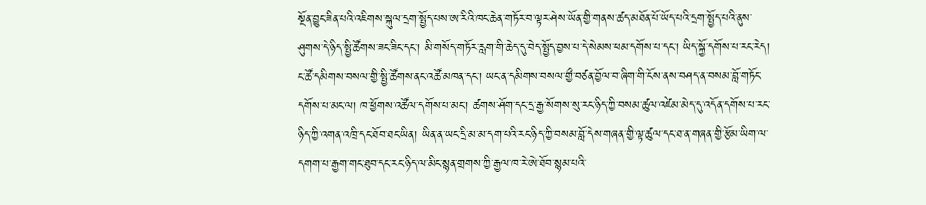སྔོན་བྱུང་ཟིན་པའི་འཇིགས་སྐུལ་དྲག་སྤྱོད་པས་ཨ་རིའི་ཁང་ཆེན་གཏོར་བ་ལྟར་ཤེས་ཡོན་གྱི་གནས་ཚད་མཐོན་པོ་ཡོད་པའི་དྲག་སྤྱོད་པའི་ནུས་ཤུགས་དེ་ཉིད་སྤྱི་ཚོགས་ཟང་ཟིང་དང་། མི་གསོད་གཏོར་རླག་གི་ཆེད་དུ་བེད་སྤྱོད་བྱས་པ་དེ་སེམས་ཕམ་དགོས་པ་དང་། ཡིད་སྐྱོ་དགོས་པ་རང་རེད།
ང་ཚོ་དམིགས་བསལ་གྱི་སྤྱི་ཚོགས་ནང་འཚོ་མཁན་དང་། ཡང་ན་དམིགས་བསལ་གྱྀ་བཙན་བྱོལ་བ་ཞིག་གི་ངོས་ནས་བཤད་ན་བསམ་བློ་གཏོང་དགོས་པ་མང་ལ། ཁ་ཕྱོགས་འཚོལ་དགོས་པ་མང་། ཚགས་ཤོག་དང་དྲ་རྒྱ་སོགས་སུ་རང་ཉིད་ཀྱི་བསམ་ཚུལ་འཛེམ་མེད་དུ་འདོན་དགོས་པ་རང་ཉིད་ཀྱི་འགན་འཁྲི་དང་ཐོབ་ཐང་ཡིན། ཡིན་ན་ཡང་དྲི་མ་མ་དག་པའི་རང་ཉིད་ཀྱི་བསམ་བློ་དེས་གཞན་གྱི་ལྟ་ཚུལ་དང་ཐ་ན་གཞན་གྱི་རྩོམ་ཡིག་ལ་དགག་པ་རྒྱག་གང་ཐུབ་དང་རང་ཉིད་ལ་མིང་སྙན་གྲགས་ཀྱི་རྒྱལ་ཁ་རེ་ཨེ་ཐོབ་སྙམ་པའི་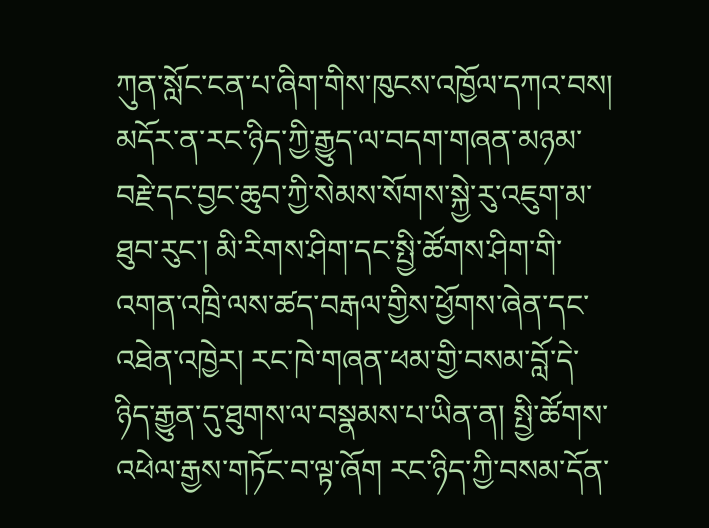ཀུན་སློང་ངན་པ་ཞིག་གིས་ཁུངས་འཁྱོལ་དཀའ་བས། མདོར་ན་རང་ཉིད་ཀྱི་རྒྱུད་ལ་བདག་གཞན་མཉམ་བརྗེ་དང་བྱང་ཆུབ་ཀྱི་སེམས་སོགས་སྐྱེ་རུ་འཇུག་མ་ཐུབ་རུང་། མི་རིགས་ཤིག་དང་སྤྱི་ཚོགས་ཤིག་གི་འགན་འཁྲི་ལས་ཚད་བརྒལ་གྱིས་ཕྱོགས་ཞེན་དང་འཐེན་འཁྱེར། རང་ཁེ་གཞན་ཕམ་གྱི་བསམ་བློ་དེ་ཉིད་རྒྱུན་དུ་ཐུགས་ལ་བསྣམས་པ་ཡིན་ན། སྤྱི་ཚོགས་འཕེལ་རྒྱས་གཏོང་བ་ལྟ་ཞོག རང་ཉིད་ཀྱི་བསམ་དོན་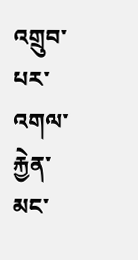འགྲུབ་པར་འགལ་རྐྱེན་མང་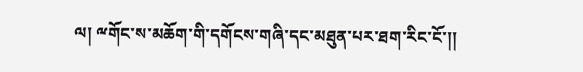ལ། ྋགོང་ས་མཆོག་གི་དགོངས་གཞི་དང་མཐུན་པར་ཐག་རིང་ངོ་།།